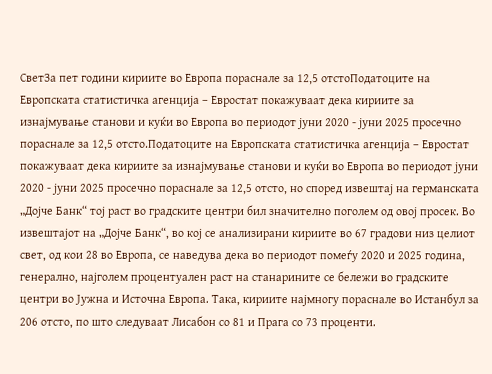СветЗа пет години кириите во Европа пораснале за 12,5 отстоПодатоците на Европската статистичка агенција – Евростат покажуваат дека кириите за изнајмување станови и куќи во Европа во периодот јуни 2020 - јуни 2025 просечно пораснале за 12,5 отсто.Податоците на Европската статистичка агенција – Евростат покажуваат дека кириите за изнајмување станови и куќи во Европа во периодот јуни 2020 - јуни 2025 просечно пораснале за 12,5 отсто, но според извештај на германската „Дојче Банк“ тој раст во градските центри бил значително поголем од овој просек. Во извештајот на „Дојче Банк“, во кој се анализирани кириите во 67 градови низ целиот свет, од кои 28 во Европа, се наведува дека во периодот помеѓу 2020 и 2025 година, генерално, најголем процентуален раст на станарините се бележи во градските центри во Јужна и Источна Европа. Така, кириите најмногу пораснале во Истанбул за 206 отсто, по што следуваат Лисабон со 81 и Прага со 73 проценти.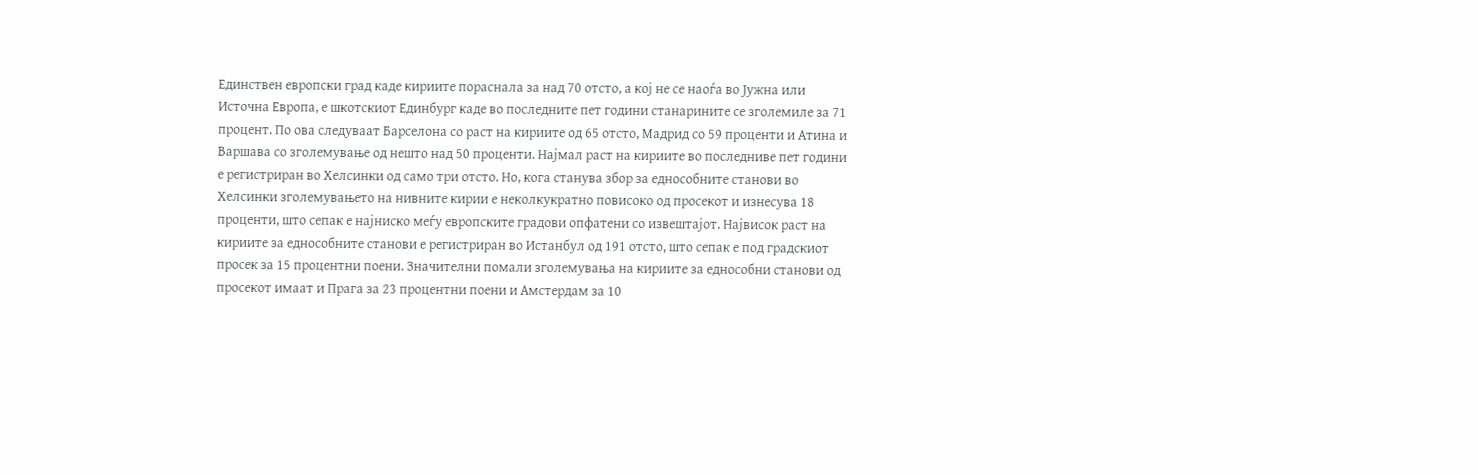Единствен европски град каде кириите пораснала за над 70 отсто, а кој не се наоѓа во Јужна или Источна Европа, е шкотскиот Единбург каде во последните пет години станарините се зголемиле за 71 процент. По ова следуваат Барселона со раст на кириите од 65 отсто, Мадрид со 59 проценти и Атина и Варшава со зголемување од нешто над 50 проценти. Најмал раст на кириите во последниве пет години е регистриран во Хелсинки од само три отсто. Но, кога станува збор за еднособните станови во Хелсинки зголемувањето на нивните кирии е неколкукратно повисоко од просекот и изнесува 18 проценти, што сепак е најниско меѓу европските градови опфатени со извештајот. Највисок раст на кириите за еднособните станови е регистриран во Истанбул од 191 отсто, што сепак е под градскиот просек за 15 процентни поени. Значителни помали зголемувања на кириите за еднособни станови од просекот имаат и Прага за 23 процентни поени и Амстердам за 10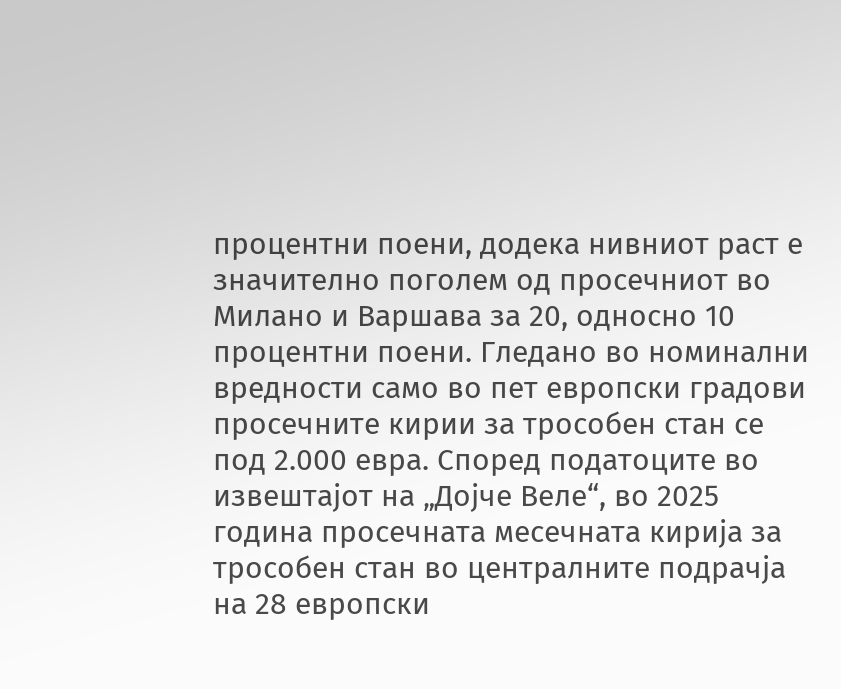процентни поени, додека нивниот раст е значително поголем од просечниот во Милано и Варшава за 20, односно 10 процентни поени. Гледано во номинални вредности само во пет европски градови просечните кирии за трособен стан се под 2.000 евра. Според податоците во извештајот на „Дојче Веле“, во 2025 година просечната месечната кирија за трособен стан во централните подрачја на 28 европски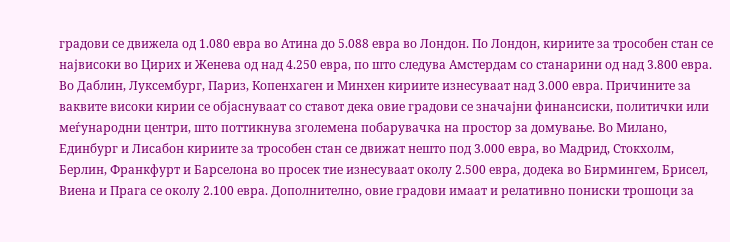градови се движела од 1.080 евра во Атина до 5.088 евра во Лондон. По Лондон, кириите за трособен стан се највисоки во Цирих и Женева од над 4.250 евра, по што следува Амстердам со станарини од над 3.800 евра. Во Даблин, Луксембург, Париз, Копенхаген и Минхен кириите изнесуваат над 3.000 евра. Причините за ваквите високи кирии се објаснуваат со ставот дека овие градови се значајни финансиски, политички или меѓународни центри, што поттикнува зголемена побарувачка на простор за домување. Во Милано, Единбург и Лисабон кириите за трособен стан се движат нешто под 3.000 евра, во Мадрид, Стокхолм, Берлин, Франкфурт и Барселона во просек тие изнесуваат околу 2.500 евра, додека во Бирмингем, Брисел, Виена и Прага се околу 2.100 евра. Дополнително, овие градови имаат и релативно пониски трошоци за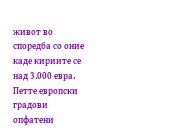живот во споредба со оние каде кириите се над 3.000 евра. Петте европски градови опфатени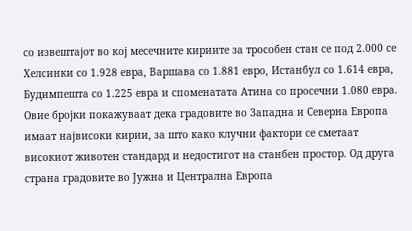со извештајот во кој месечните кириите за трособен стан се под 2.000 се Хелсинки со 1.928 евра, Варшава со 1.881 евро, Истанбул со 1.614 евра, Будимпешта со 1.225 евра и споменатата Атина со просечни 1.080 евра. Овие бројки покажуваат дека градовите во Западна и Северна Европа имаат највисоки кирии, за што како клучни фактори се сметаат високиот животен стандард и недостигот на станбен простор. Од друга страна градовите во Јужна и Централна Европа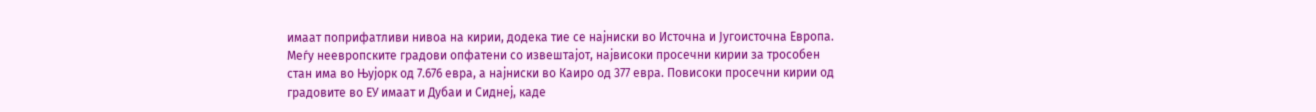имаат поприфатливи нивоа на кирии, додека тие се најниски во Источна и Југоисточна Европа. Меѓу неевропските градови опфатени со извештајот, највисоки просечни кирии за трособен стан има во Њујорк од 7.676 евра, а најниски во Каиро од 377 евра. Повисоки просечни кирии од градовите во ЕУ имаат и Дубаи и Сиднеј, каде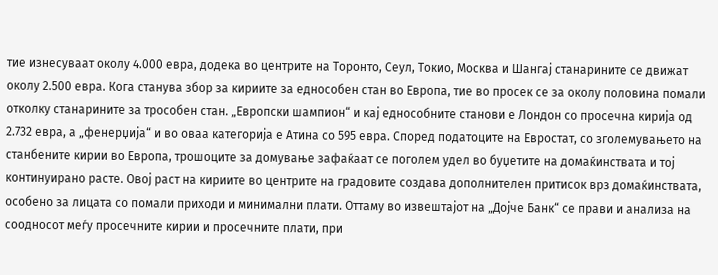тие изнесуваат околу 4.000 евра, додека во центрите на Торонто, Сеул, Токио, Москва и Шангај станарините се движат околу 2.500 евра. Кога станува збор за кириите за еднособен стан во Европа, тие во просек се за околу половина помали отколку станарините за трособен стан. „Европски шампион“ и кај еднособните станови е Лондон со просечна кирија од 2.732 евра, а „фенерџија“ и во оваа категорија е Атина со 595 евра. Според податоците на Евростат, со зголемувањето на станбените кирии во Европа, трошоците за домување зафаќаат се поголем удел во буџетите на домаќинствата и тој континуирано расте. Овој раст на кириите во центрите на градовите создава дополнителен притисок врз домаќинствата, особено за лицата со помали приходи и минимални плати. Оттаму во извештајот на „Дојче Банк“ се прави и анализа на соодносот меѓу просечните кирии и просечните плати, при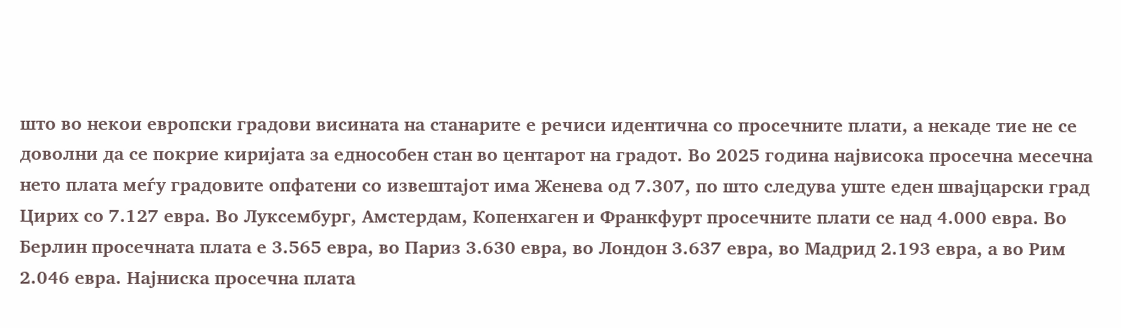што во некои европски градови висината на станарите е речиси идентична со просечните плати, а некаде тие не се доволни да се покрие киријата за еднособен стан во центарот на градот. Во 2025 година највисока просечна месечна нето плата меѓу градовите опфатени со извештајот има Женева од 7.307, по што следува уште еден швајцарски град Цирих со 7.127 евра. Во Луксембург, Амстердам, Копенхаген и Франкфурт просечните плати се над 4.000 евра. Во Берлин просечната плата е 3.565 евра, во Париз 3.630 евра, во Лондон 3.637 евра, во Мадрид 2.193 евра, а во Рим 2.046 евра. Најниска просечна плата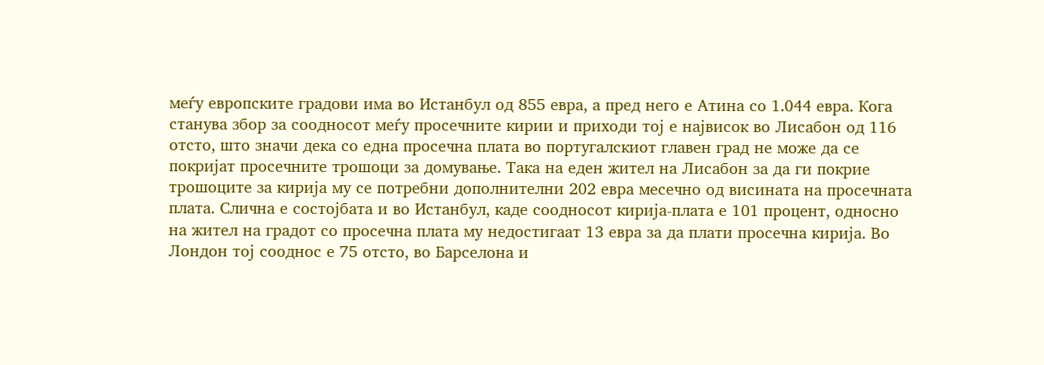меѓу европските градови има во Истанбул од 855 евра, а пред него е Атина со 1.044 евра. Кога станува збор за соодносот меѓу просечните кирии и приходи тој е највисок во Лисабон од 116 отсто, што значи дека со една просечна плата во португалскиот главен град не може да се покријат просечните трошоци за домување. Така на еден жител на Лисабон за да ги покрие трошоците за кирија му се потребни дополнителни 202 евра месечно од висината на просечната плата. Слична е состојбата и во Истанбул, каде соодносот кирија-плата е 101 процент, односно на жител на градот со просечна плата му недостигаат 13 евра за да плати просечна кирија. Во Лондон тој сооднос е 75 отсто, во Барселона и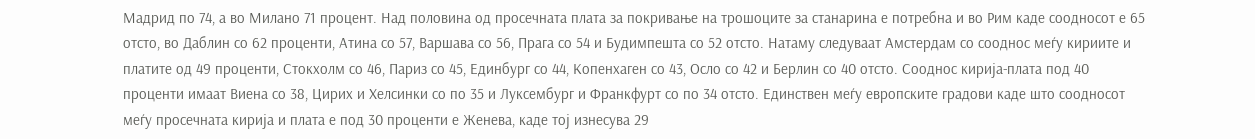Мадрид по 74, а во Милано 71 процент. Над половина од просечната плата за покривање на трошоците за станарина е потребна и во Рим каде соодносот е 65 отсто, во Даблин со 62 проценти, Атина со 57, Варшава со 56, Прага со 54 и Будимпешта со 52 отсто. Натаму следуваат Амстердам со сооднос меѓу кириите и платите од 49 проценти, Стокхолм со 46, Париз со 45, Единбург со 44, Копенхаген со 43, Осло со 42 и Берлин со 40 отсто. Сооднос кирија-плата под 40 проценти имаат Виена со 38, Цирих и Хелсинки со по 35 и Луксембург и Франкфурт со по 34 отсто. Единствен меѓу европските градови каде што соодносот меѓу просечната кирија и плата е под 30 проценти е Женева, каде тој изнесува 29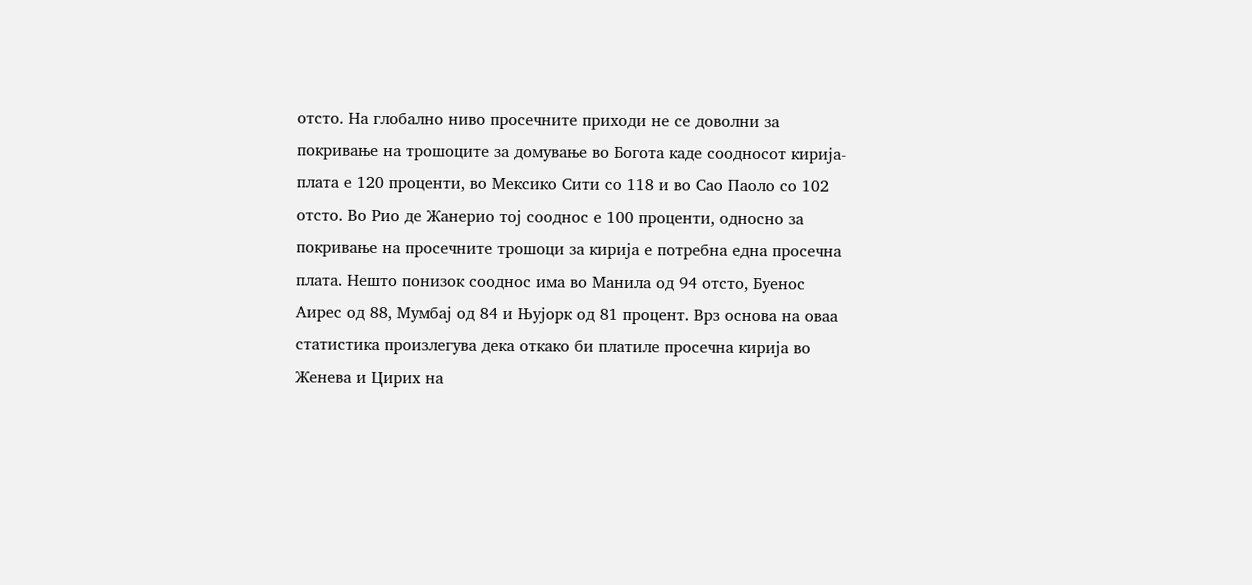отсто. На глобално ниво просечните приходи не се доволни за покривање на трошоците за домување во Богота каде соодносот кирија-плата е 120 проценти, во Мексико Сити со 118 и во Сао Паоло со 102 отсто. Во Рио де Жанерио тој сооднос е 100 проценти, односно за покривање на просечните трошоци за кирија е потребна една просечна плата. Нешто понизок сооднос има во Манила од 94 отсто, Буенос Аирес од 88, Мумбај од 84 и Њујорк од 81 процент. Врз основа на оваа статистика произлегува дека откако би платиле просечна кирија во Женева и Цирих на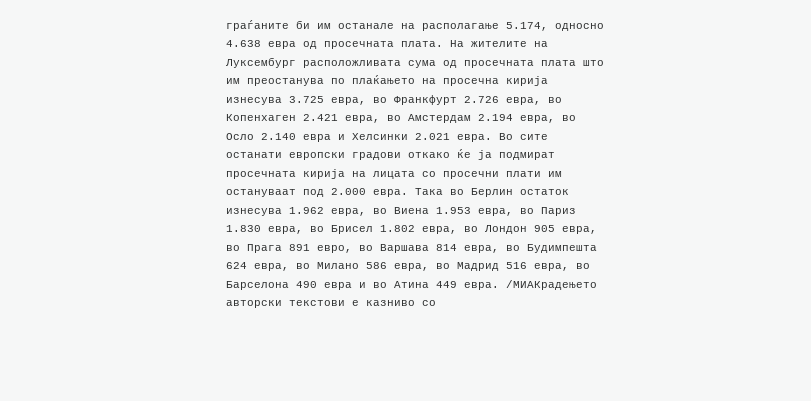граѓаните би им останале на располагање 5.174, односно 4.638 евра од просечната плата. На жителите на Луксембург расположливата сума од просечната плата што им преостанува по плаќањето на просечна кирија изнесува 3.725 евра, во Франкфурт 2.726 евра, во Копенхаген 2.421 евра, во Амстердам 2.194 евра, во Осло 2.140 евра и Хелсинки 2.021 евра. Во сите останати европски градови откако ќе ја подмират просечната кирија на лицата со просечни плати им остануваат под 2.000 евра. Така во Берлин остаток изнесува 1.962 евра, во Виена 1.953 евра, во Париз 1.830 евра, во Брисел 1.802 евра, во Лондон 905 евра, во Прага 891 евро, во Варшава 814 евра, во Будимпешта 624 евра, во Милано 586 евра, во Мадрид 516 евра, во Барселона 490 евра и во Атина 449 евра. /МИАКрадењето авторски текстови е казниво со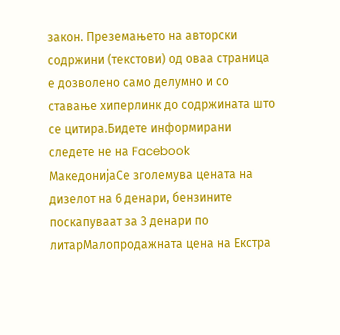закон. Преземањето на авторски содржини (текстови) од оваа страница е дозволено само делумно и со ставање хиперлинк до содржината што се цитира.Бидете информирани следете не на Facebook
МакедонијаСе зголемува цената на дизелот на 6 денари, бензините поскапуваат за 3 денари по литарМалопродажната цена на Екстра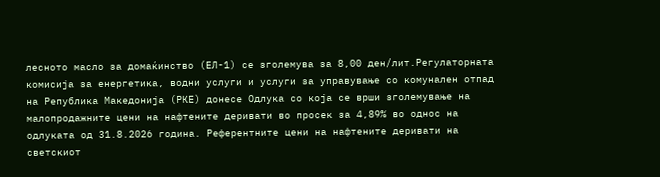лесното масло за домаќинство (ЕЛ-1) се зголемува за 8,00 ден/лит.Регулаторната комисија за енергетика, водни услуги и услуги за управување со комунален отпад на Република Македонија (РКЕ) донесе Одлука со која се врши зголемување на малопродажните цени на нафтените деривати во просек за 4,89% во однос на одлуката од 31.8.2026 година. Референтните цени на нафтените деривати на светскиот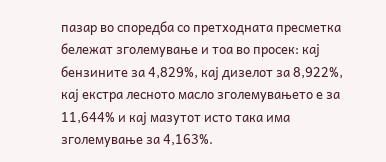пазар во споредба со претходната пресметка бележат зголемување и тоа во просек: кај бензините за 4,829%, кај дизелот за 8,922%, кај екстра лесното масло зголемувањето е за 11,644% и кај мазутот исто така има зголемување за 4,163%.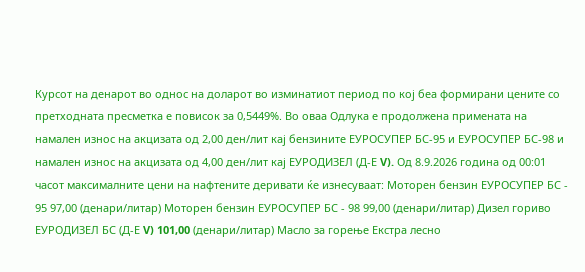Курсот на денарот во однос на доларот во изминатиот период по кој беа формирани цените со претходната пресметка е повисок за 0,5449%. Во оваа Одлука е продолжена примената на намален износ на акцизата од 2,00 ден/лит кај бензините ЕУРОСУПЕР БС-95 и ЕУРОСУПЕР БС-98 и намален износ на акцизата од 4,00 ден/лит кај ЕУРОДИЗЕЛ (Д-Е V). Од 8.9.2026 година од 00:01 часот максималните цени на нафтените деривати ќе изнесуваат: Моторен бензин ЕУРОСУПЕР БС - 95 97,00 (денари/литар) Моторен бензин ЕУРОСУПЕР БС - 98 99,00 (денари/литар) Дизел гориво ЕУРОДИЗЕЛ БС (Д-Е V) 101,00 (денари/литар) Масло за горење Екстра лесно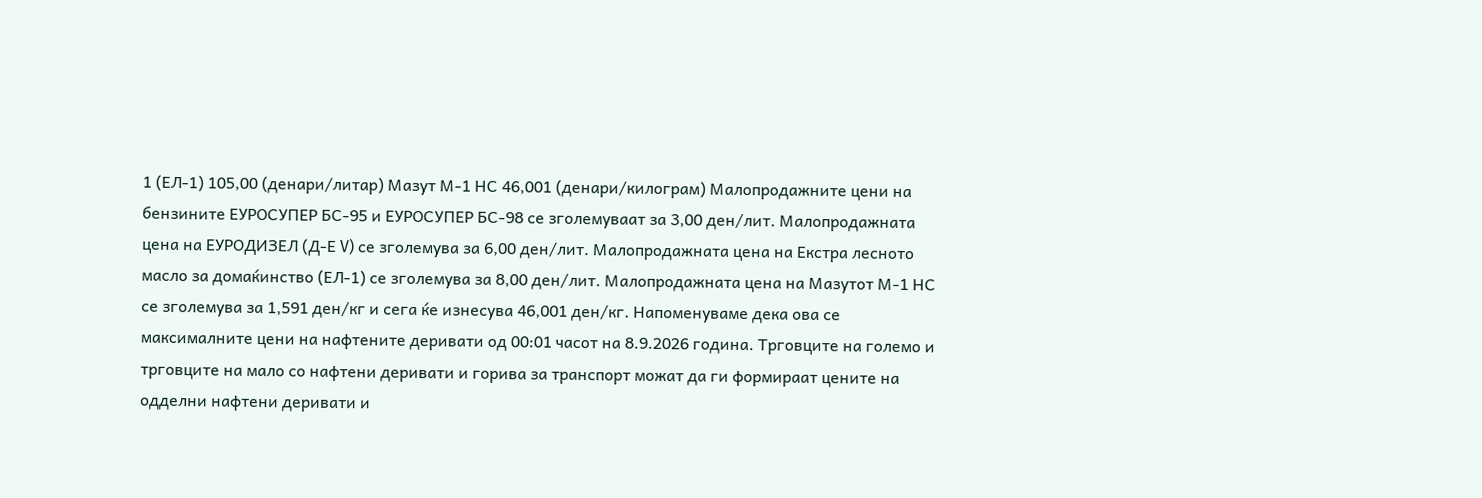1 (ЕЛ-1) 105,00 (денари/литар) Мазут М-1 НС 46,001 (денари/килограм) Малопродажните цени на бензините ЕУРОСУПЕР БС-95 и ЕУРОСУПЕР БС-98 се зголемуваат за 3,00 ден/лит. Малопродажната цена на ЕУРОДИЗЕЛ (Д-Е V) се зголемува за 6,00 ден/лит. Малопродажната цена на Екстра лесното масло за домаќинство (ЕЛ-1) се зголемува за 8,00 ден/лит. Малопродажната цена на Мазутот М-1 НС се зголемува за 1,591 ден/кг и сега ќе изнесува 46,001 ден/кг. Напоменуваме дека ова се максималните цени на нафтените деривати од 00:01 часот на 8.9.2026 година. Трговците на големо и трговците на мало со нафтени деривати и горива за транспорт можат да ги формираат цените на одделни нафтени деривати и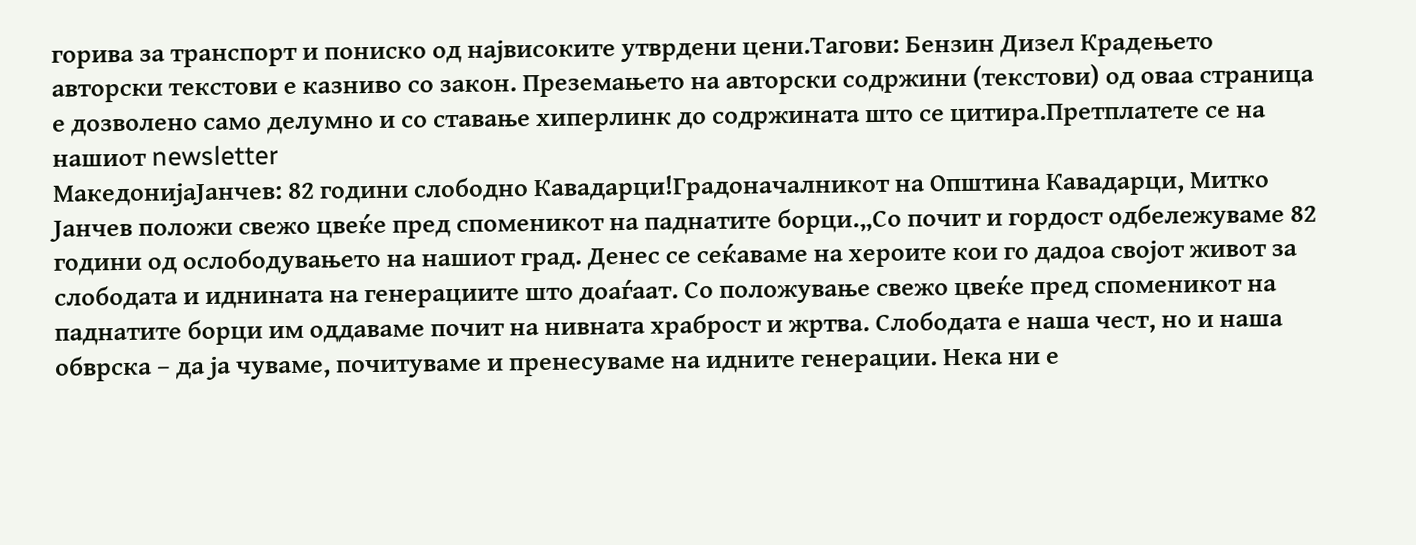горива за транспорт и пониско од највисоките утврдени цени.Тагови: Бензин Дизел Крадењето авторски текстови е казниво со закон. Преземањето на авторски содржини (текстови) од оваа страница е дозволено само делумно и со ставање хиперлинк до содржината што се цитира.Претплатете се на нашиот newsletter
МакедонијаЈанчев: 82 години слободно Кавадарци!Градоначалникот на Општина Кавадарци, Митко Јанчев положи свежо цвеќе пред споменикот на паднатите борци.„Со почит и гордост одбележуваме 82 години од ослободувањето на нашиот град. Денес се сеќаваме на хероите кои го дадоа својот живот за слободата и иднината на генерациите што доаѓаат. Со положување свежо цвеќе пред споменикот на паднатите борци им оддаваме почит на нивната храброст и жртва. Слободата е наша чест, но и наша обврска – да ја чуваме, почитуваме и пренесуваме на идните генерации. Нека ни е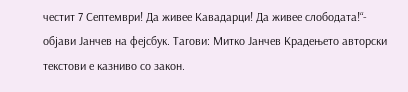честит 7 Септември! Да живее Кавадарци! Да живее слободата!“- објави Јанчев на фејсбук. Тагови: Митко Јанчев Крадењето авторски текстови е казниво со закон.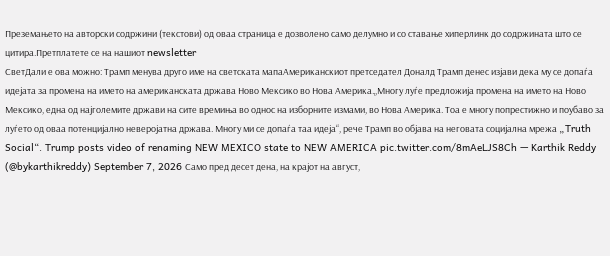Преземањето на авторски содржини (текстови) од оваа страница е дозволено само делумно и со ставање хиперлинк до содржината што се цитира.Претплатете се на нашиот newsletter
СветДали е ова можно: Трамп менува друго име на светската мапаАмериканскиот претседател Доналд Трамп денес изјави дека му се допаѓа идејата за промена на името на американската држава Ново Мексико во Нова Америка.„Многу луѓе предложија промена на името на Ново Мексико, една од најголемите држави на сите времиња во однос на изборните измами, во Нова Америка. Тоа е многу попрестижно и поубаво за луѓето од оваа потенцијално неверојатна држава. Многу ми се допаѓа таа идеја“, рече Трамп во објава на неговата социјална мрежа „Truth Social“. Trump posts video of renaming NEW MEXICO state to NEW AMERICA pic.twitter.com/8mAeLJS8Ch — Karthik Reddy (@bykarthikreddy) September 7, 2026 Само пред десет дена, на крајот на август,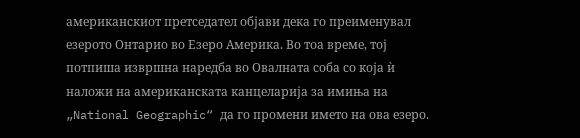американскиот претседател објави дека го преименувал езерото Онтарио во Езеро Америка. Во тоа време, тој потпиша извршна наредба во Овалната соба со која ѝ наложи на американската канцеларија за имиња на „National Geographic“ да го промени името на ова езеро.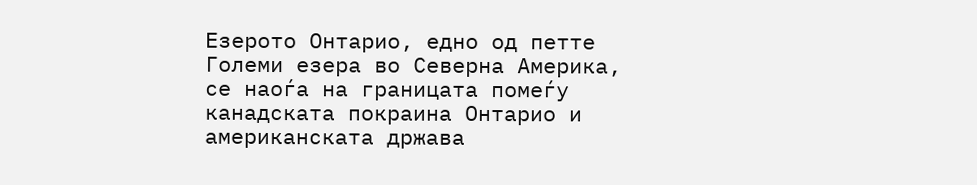Езерото Онтарио, едно од петте Големи езера во Северна Америка, се наоѓа на границата помеѓу канадската покраина Онтарио и американската држава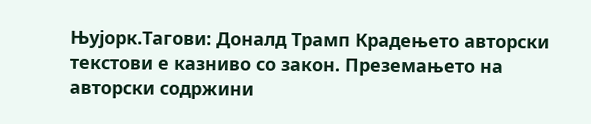Њујорк.Тагови: Доналд Трамп Крадењето авторски текстови е казниво со закон. Преземањето на авторски содржини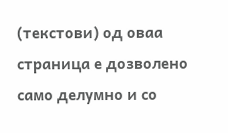(текстови) од оваа страница е дозволено само делумно и со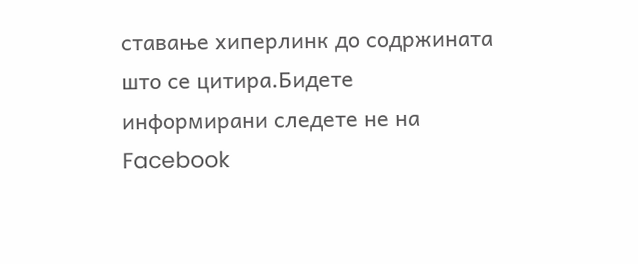ставање хиперлинк до содржината што се цитира.Бидете информирани следете не на Facebook